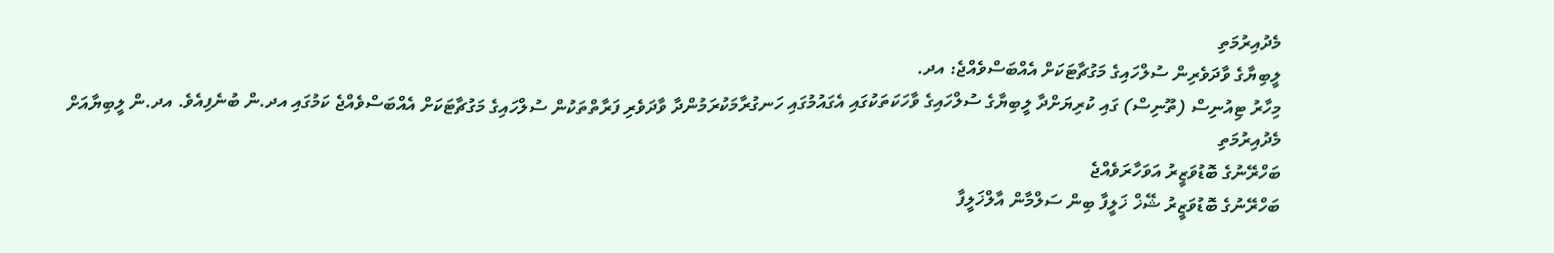މެދުއިރުމަތި
ލީބިޔާގެ ވާދަވެރިން ސުލްހައިގެ މަގުޗާޓަކަށް އެއްބަސްވެއްޖެ: އދ.
މިހާރު ޓިއުނިސް (ތޫނިސް) ގައި ކުރިޔަށްދާ ލީބިޔާގެ ސުލްހައިގެ ވާހަކަތަކުގައި އެގައުމުގައި ހަނގުރާމަކުރަމުންދާ ވާދަވެރި ފަރާތްތަކުން ސުލްހައިގެ މަގުޗާޓަކަށް އެއްބަސްވެއްޖެ ކަމުގައި އދ.ން ބުނެފިއެވެ. އދ.ން ލީބިޔާއަށް
މެދުއިރުމަތި
ބަހްރޭނުގެ ބޮޑުވަޒީރު އަވަހާރަވެއްޖެ
ބަހްރޭނުގެ ބޮޑުވަޒީރު ޝޭޚް ޚަލީފާ ބިން ސަލްމާން އާލްޚަލީފާ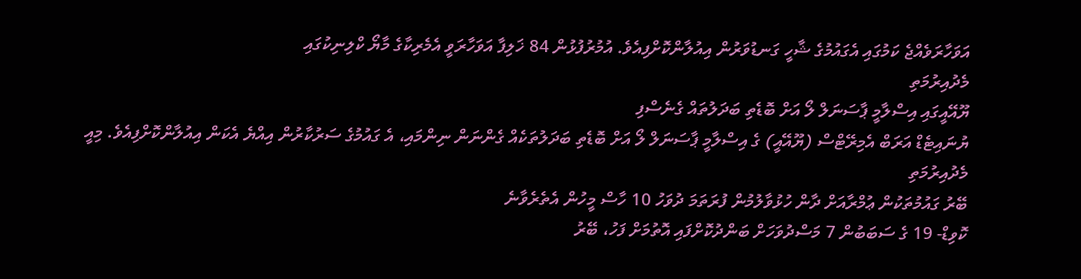އަވަހާރަވެއްޖެ ކަމުގައި އެގައުމުގެ ޝާހީ ގަނޑުވަރުން އިއުލާންކޮށްފިއެވެ. އުމުރުފުޅުން 84 ޚަލިފާ އަވަހާރަވީ އެމެރިކާގެ މާޔޯ ކްލިނިކުގައި
މެދުއިރުމަތި
ޔޫއޭއީގައި އިސްލާމީ ޕާސަނަލް ލޯ އަށް ބޮޑެތި ބަދަލުތައް ގެނެސްފި
ޔުނައިޓެޑް އަރަބް އެމިރޭޓްސް (ޔޫއޭއީ) ގެ އިސްލާމީ ޕާސަނަލް ލޯ އަށް ބޮޑެތި ބަދަލުތަކެއް ގެންނަން ނިންމައި، އެ ގައުމުގެ ސަރުކާރުން އިއްޔެ އެކަން އިއުލާންކޮށްފިއެވެ. މިއީ
މެދުއިރުމަތި
ބޭރު ގައުމުތަކުން ޢުމްރާއަށް ދާން ހުޅުވާލުމުން ފުރަތަމަ ދުވަހު 10 ހާސް މީހުން އެތެރެވާނެ
ކޮވިޑް- 19 ގެ ސަބަބުން 7 މަސްދުވަހަށް ބަންދުކޮށްފައި އޮތުމަށް ފަހު، ބޭރު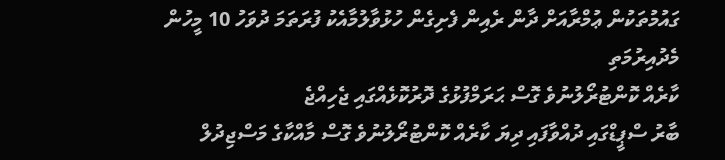ގައުމުތަކުން ޢުމްރާއަށް ދާން ރެއިން ފެށިގެން ހުޅުވާލުމާއެކު ފުރަތަމަ ދުވަހު 10 މީހުން
މެދުއިރުމަތި
ކާރެއް ކޮންޓުރޯލުނުވެ ގޮސް ޙަރަމްފުޅުގެ ދޮރުކޮޅެއްގައި ޖެހިއްޖެ
ބާރު ސްޕީޑްގައި ދުއްވާފައި ދިޔަ ކާރެއް ކޮންޓުރޯލުނުވެ ގޮސް މާއްކާގެ މަސްޖިދުލް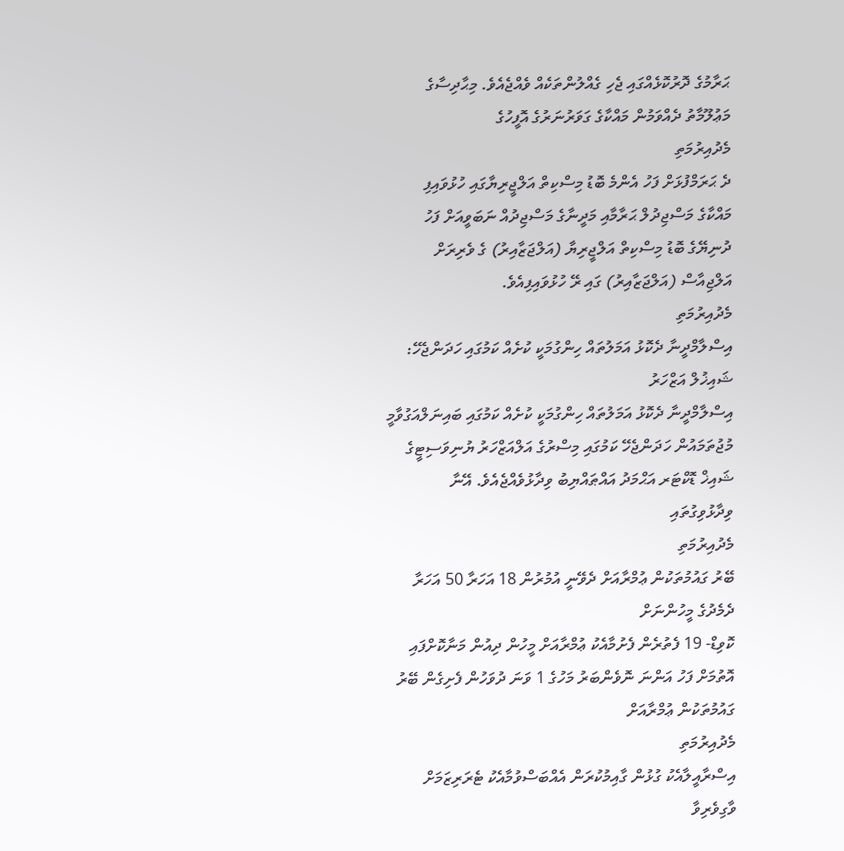ޙަރާމުގެ ދޮރުކޮޅެއްގައި ޖެހި ގެއްލުންތަކެއް ވެއްޖެއެވެ. މިޙާދިސާގެ މަޢުލޫމާތު ދެއްވަމުން މައްކާގެ ގަވަރުނަރުގެ އޮފީހުގެ
މެދުއިރުމަތި
ދެ ޙަރަމްފުޅަށް ފަހު އެންމެ ބޮޑު މިސްކިތް އަލްޖީރިޔާގައި ހުޅުވައިފި
މައްކާގެ މަސްޖިދުލް ޙަރާމާއި މަދީނާގެ މަސްޖިދުއް ނަބަވީއަށް ފަހު ދުނިޔޭގެ ބޮޑު މިސްކިތް އަލްޖީރިޔާ (އަލްޖަޒާއިރު) ގެ ވެރިރަށް އަލްޖިއާސް (އަލްޖަޒާއިރު) ގައި ރޭ ހުޅުވައިފިއެވެ.
މެދުއިރުމަތި
އިސްލާމްދީނާ ދެކޮޅު އަމަލުތައް ހިންގުމަކީ ކުށެއް ކަމުގައި ހަދަންޖެހޭ: ޝައިޚުލް އަޒްހަރު
އިސްލާމްދީނާ ދެކޮޅު އަމަލުތައް ހިންގުމަކީ ކުށެއް ކަމުގައި ބައިނަލްއަގުވާމީ މުޖުތަމައުން ހަދަންޖެހޭ ކަމުގައި މިސްރުގެ އަލްއަޒްހަރު ޔުނިވަސިޓީގެ ޝައިޚް ޑޮކްޓަރ އަޙްމަދު އައްޠައްޔިބު ވިދާޅުވެއްޖެއެވެ. އޭނާ ވިދާޅުވިގުތައި
މެދުއިރުމަތި
ބޭރު ގައުމުތަކުން ޢުމްރާއަށް ދެވޭނީ އުމުރުން 18 އަހަރާ 50 އަހަރާ ދެމެދުގެ މީހުންނަށް
ކޮވިޑް- 19 ފެތުރެން ފެށުމާއެކު ޢުމްރާއަށް މީހުން ދިއުން މަނާކޮށްފައި އޮތުމަށް ފަހު އަންނަ ނޮވެންބަރު މަހުގެ 1 ވަނަ ދުވަހުން ފެށިގެން ބޭރު ގައުމުތަކުން ޢުމްރާއަށް
މެދުއިރުމަތި
އިސްރާއީލާއެކު ގުޅުން ގާއިމުކުރަން އެއްބަސްވުމާއެކު ޓެރަރިޒަމަށް ވާގިވެރިވާ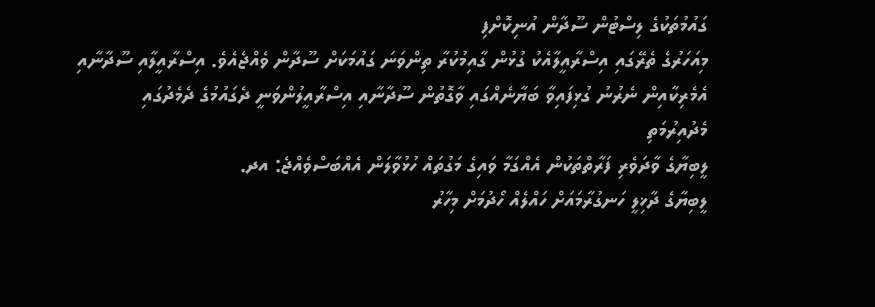ގައުމުތަކުގެ ލިސްޓުން ސޫދާން އުނިކޮށްފި
މިއަހަރުގެ ތެރޭގައި އިސްރާއީލާއެކު ގުޅުން ގާއިމުކުރާ ތިންވަނަ ގައުމަކަށް ސޫދާން ވެއްޖެއެވެ. އިސްރާއީލާއި ސޫދާނާއި އެމެރިކާއިން ނެރުނު ގުޅިފައިވާ ބަޔާނެއްގައި ވާގޮތުން ސޫދާނާއި އިސްރާއީލުންވަނީ ދެގައުމުގެ ދެމެދުގައި
މެދުއިރުމަތި
ލީބިޔާގެ ވާދަވެރި ފަރާތްތަކުން އެއްގަމާ ވައިގެ މަގުތައް ހުޅުވާލަން އެއްބަސްވެއްޖެ: އދ.
ލީބިޔާގެ ދާޚިލީ ހަނގުރާމައަށް ހައްލެއް ހޯދުމަށް މިހާރު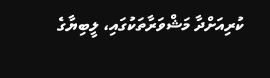ކުރިއަށްދާ މަޝްވަރާތަކުގައި، ލީބިޔާގެ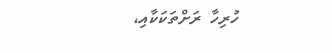ހުރިހާ  ރަށްތަކަކާއި،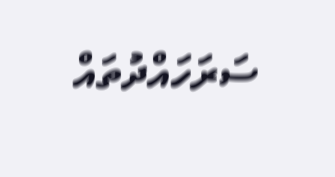ސަރަހައްދުތައް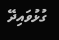ގުޅުވައިދޭ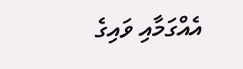އެއްގަމާއި ވައިގެ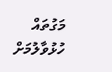މަގުތައް ހުޅުވާލުމަށް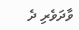ވާދަވެރި ދެ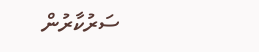ސަރުކާރުން